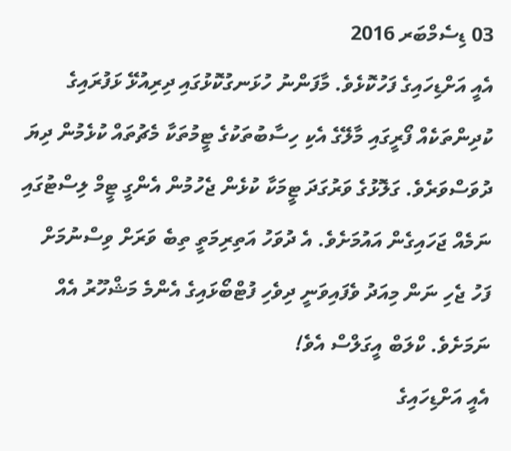03 ޑިސެމްބަރ 2016
އެއީ އަށްޑިހައިގެ ފަހުކޮޅެވެ. މާފަންނު ހުޅަނގުކޮޅުގައި ދިރިއުޅޭ ޅަފުރައިގެ ކުދިންތަކެއް ފޯރީގައި މާލޭގެ އެކި ހިސާބުތަކުގެ ޓީމުތަކާ މެޗުތައް ކުޅެމުން ދިޔަ ދުވަސްވަރެވެ. ގަލޮޅުގެ ވަރުގަދަ ޓީމަކާ ކުޅެން ޖެހުމުން އެންގީ ޓީމް ލިސްޓުގައި ނަމެއް ޖަހައިގެން އައުމަށެވެ. އެ ދުވަހު އަތިރިމަތީ ތިބެ ވަރަށް ވިސްނުމަށް ފަހު ޖެހި ނަން މިއަދު ވެފައިވަނީ ދިވެހި ފުޓްބޯޅައިގެ އެންމެ މަޝްހޫރު އެއް ނަމަށެވެ. ކްލަބް އީގަލްސް އެވެ!
އެއީ އަށްޑިހައިގެ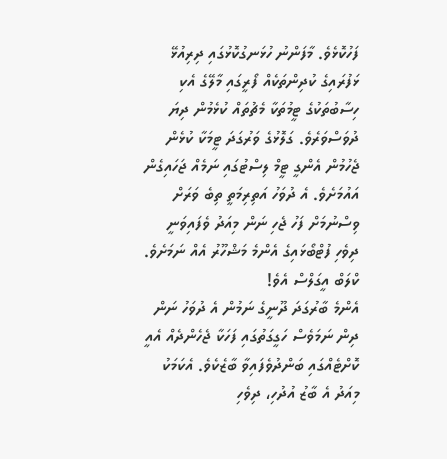ފަހުކޮޅެވެ. މާފަންނު ހުޅަނގުކޮޅުގައި ދިރިއުޅޭ ޅަފުރައިގެ ކުދިންތަކެއް ފޯރީގައި މާލޭގެ އެކި ހިސާބުތަކުގެ ޓީމުތަކާ މެޗުތައް ކުޅެމުން ދިޔަ ދުވަސްވަރެވެ. ގަލޮޅުގެ ވަރުގަދަ ޓީމަކާ ކުޅެން ޖެހުމުން އެންގީ ޓީމް ލިސްޓުގައި ނަމެއް ޖަހައިގެން އައުމަށެވެ. އެ ދުވަހު އަތިރިމަތީ ތިބެ ވަރަށް ވިސްނުމަށް ފަހު ޖެހި ނަން މިއަދު ވެފައިވަނީ ދިވެހި ފުޓްބޯޅައިގެ އެންމެ މަޝްހޫރު އެއް ނަމަށެވެ. ކްލަބް އީގަލްސް އެވެ!
އެންމެ ބާރުގަދަ ދޫނީގެ ނަމުން އެ ދުވަހު ނަން ދިން ނަމަވެސް ހަގީގަތުގައި ފަހަކާ ޖެހެންދެއް އެއީ ކޮށްޓެއްގައި ބަންދުވެފައިވާ ބާޒެކެވެ. އެކަމަކު މިއަދު އެ ބާޒު އުދުހި، ދިވެހި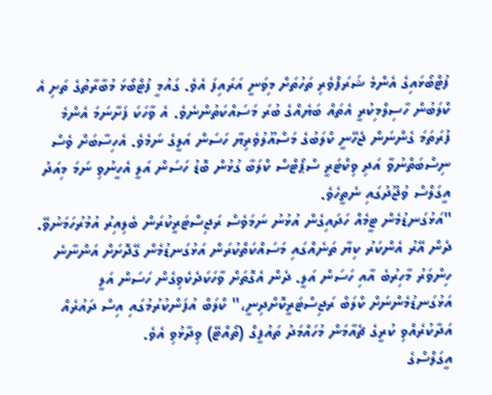ފުޓްބޯޅައިގެ އެންމެ ޝަރަފްވެރި ތަހުތަށް މިވަނީ އަރައިފަ އެވެ. ގައުމީ ފުޓްބޯޅަ މުބާރާތުގެ ތަށި އެ ކްލަބުން ހާސިލްމިކުރީ އެތައް ބަޔެއްގެ ބުރަ މަސައްކަތުންނެވެ. އެ ވާހަކަ ފަށާނަމަ އެންމެ ފުރަތަމަ ގެންނަން ޖެހޭނީ ކްލަބުގެ މަސްއޫލުވެރިޔާ ހަސަން އަލީގެ ނަމެވެ. އެހިސާބަށް ވެސް ނިސްބަތްނުވާ އަދި ވިކްޓަރީ ސްޕޯޓްސް ކްލަބާ ގުޅުން ބޮޑު ހަސަން އަލީ އެހީނުވި ނަމަ މިއަދު އީގަލްސް ވުޖޫދުގައި ނެތީހެވެ.
"އަޅުގަނޑުމެން ޓީމެއް ހަދައިގެން އުޅުނު ނަމަވެސް ރަޖިސްޓަރީކުރަން ބެލިއިރު އުމުރުހަމަނުވޭ. ދެން އޭރު އެންކަރު ކިޔާ ތަނެއްގައި މަސައްކަތްކުރަން އަޅުގަނޑުމެން ގޭދޮށަށް އަންނާނެ ހިންވަރު މާހިރުބެ އާއި ހަސަން އަލީ. ދެން އެގޮތަށް ވާހަކަދެކެވިގެން ހަސަން އަލީ އަޅުގަނޑުމެންނަށް ކްލަބް ރަޖިސްޓަރީކޮށްދިނީ،" ކްލަބް އުފަންކުރުމުގައި އިސް ދައުރެއް އަދާކުރެއްވި ކުރީގެ ޗެއާމަން މުހައްމަދު ތައުފީގް (ތޯއްޓޭ) ވިދާޅުވި އެވެ.
އީގަލްސްގެ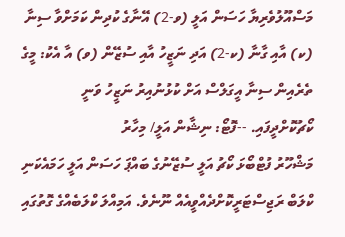މަސްއޫލުވެރިޔާ ހަސަން އަލީ (ވ-2) އޭނާގެ ކުދިން ކަމަށްވާ ސިނާ (ކ) އާއި ގާނާ (ކ-2) އަދި ނަޒީހު އާއި ސުޒޭން (ވ) އާ އެކު: މީގެ ތެރެއިން ސިނާ އީގަލްސް އަށް ކުޅުނުއިރު ނަޒީހު ވަނީ ކޯޗުކޮށްދީފައި. --ފޮޓޯ: ނިޝާން އަލީ/ މިހާރު
މަޝްހޫރު ފުޓްބޯޅަ ކޯޗު އަލީ ސުޒޭނުގެ ބައްޕަ ހަސަން އަލީ ހަމައެކަނި ކްލަބް ރަޖިސްޓަރީކޮށްދެއްވީއެއް ނޫނެވެ. އަމިއްލަ ކްލަބެއްގެ ގޮތުގައި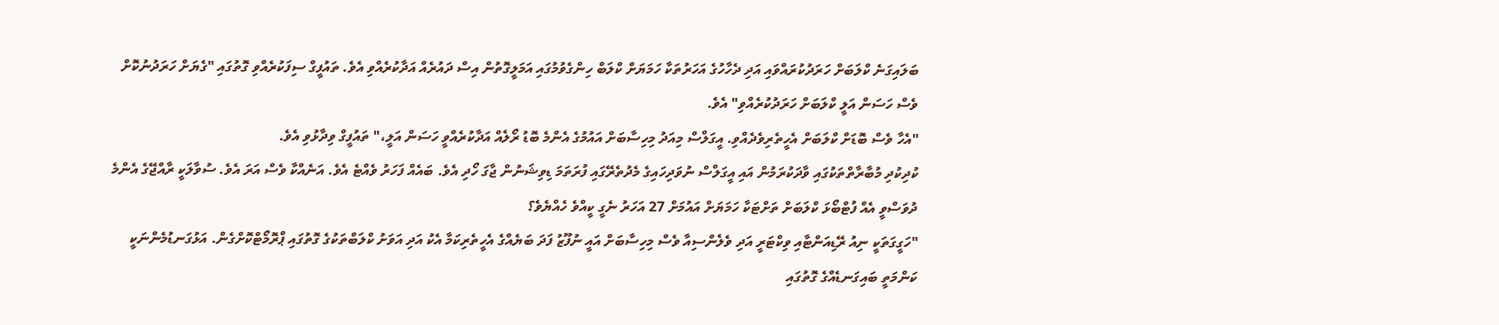ބަލައިގަނެ ކްލަބަށް ހަރަދުކުރައްވައި އަދި ދެހާހުގެ އަހަރުތަކާ ހަމަޔަށް ކްލަބް ހިންގެވުމުގައި އަމަލީގޮތުން އިސް ދައުރެއް އަދާކުރެއްވި އެވެ. ތައުފީގް ސިފަކުރެއްވި ގޮތުގައި "ގެޔަށް ހަރަދުނުކޮށް ވެސް ހަސަން އަލީ ކްލަބަށް ހަރަދުކުރެއްވި" އެވެ.
"އެހާ ވެސް ބޮޑަށް ކްލަބަށް އެހީތެރިވެދެއްވި. އީގަލްސް މިއަދު މިހިސާބަށް އައުމުގެ އެންމެ ބޮޑު ރޯލެއް އަދާކުރެއްވީ ހަސަން އަލީ،" ތައުފީގް ވިދާޅުވި އެވެ.
ކުދިކުދި މުބާރާތްތަކުގައި ވާދަކުރަމުން އައި އީގަލްސް ނުވަދިހައިގެ މެދުތެރޭގައި ފުރަތަމަ ޑިވިޝަނުން ޖާގަ ހޯދި އެވެ. ބައެއް ފަހަރު ވެއްޓެ އެވެ. އަނެއްކާ ވެސް އަރަ އެވެ. ސުވާލަކީ ރާއްޖޭގެ އެންމެ ދުވަސްވީ އެއް ފުޓްބޯޅަ ކްލަބަށް ތަށްޓަކާ ހަމަޔަށް އައުމަށް 27 އަހަރު ނެގީ ކީއްވެ ހެއްޔެވެ؟
"ހަގީގަތަކީ ނިއު ރޭޑިއަންޓާއި ވިކްޓަރީ އަދި ވެލެންސިއާ ވެސް މިހިސާބަށް އައީ ނުފޫޒު ފަދަ ބަޔެއްގެ އެހީތެރިކަމާ އެކު އަދި އަވަށު ކްލަބްތަކުގެ ގޮތުގައި ޕްރޮމޯޓްކޮށްގެން. އަޅުގަނޑުމެންނަކީ ކަންމަތީ ބައިގަނޑެއްގެ ގޮތުގައި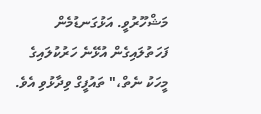މަޝްހޫރުވީ. އަޅުގަނޑުމެން ފަހަތުލައިގެން އުޅޭނެ ހަރުކުލައިގެ މީހަކު ނެތް،" ތައުފީގް ވިދާޅުވި އެވެ.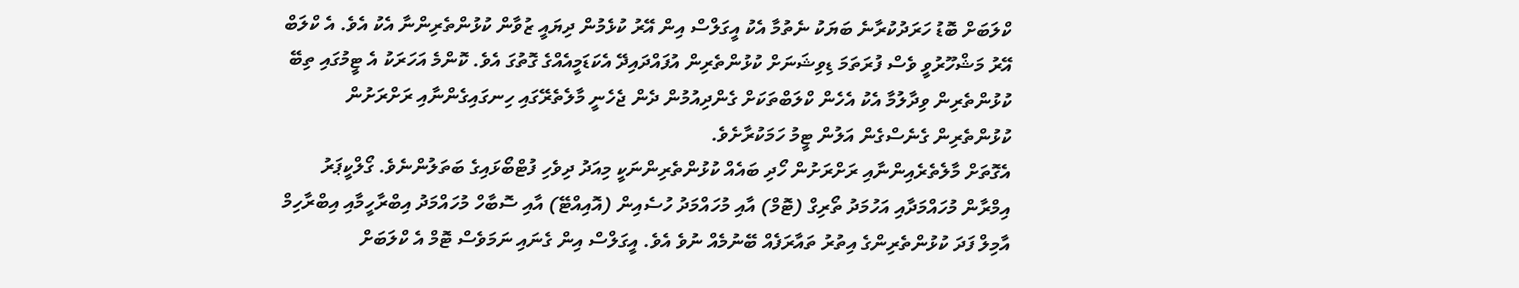ކްލަބަށް ބޮޑު ހަރަދުކުރާނެ ބަޔަކު ނެތުމާ އެކު އީގަލްސް އިން އޭރު ކުޅެމުން ދިޔައީ ޒުވާން ކުޅުންތެރިންނާ އެކު އެވެ. އެ ކްލަބް އޭރު މަޝްހޫރުވީ ވެސް ފުރަތަމަ ޑިވިޝަނަށް ކުޅުންތެރިން އުފައްދައިދޭ އެކަޑަމީއެއްގެ ގޮތުގަ އެވެ. ކޮންމެ އަހަރަކު އެ ޓީމުގައި ތިބޭ ކުޅުންތެރިން ވިދާލުމާ އެކު އެހެން ކްލަބްތަކަށް ގެންދިއުމުން ދެން ޖެހެނީ މާލެތެރޭގައި ހިނގައިގެންނާއި ރަށްރަށުން ކުޅުންތެރިން ގެނެސްގެން އަލުން ޓީމު ހަމަކުރާށެވެ.
އެގޮތަށް މާލެތެރެއިންނާއި ރަށްރަށުން ހޯދި ބައެއް ކުޅުންތެރިންނަކީ މިއަދު ދިވެހި ފުޓްބޯޅައިގެ ބަތަލުންނެވެ. ގޯލްކީޕަރު އިމްރާން މުހައްމަދާއި އަހުމަދު ތޯރިގް (ޓޮމް) އާއި މުހައްމަދު ހުސެއިން (އޮއިއްޓޭ) އާއި ސޮބާހް މުހައްމަދު އިބްރާހީމާއި އިބްރާހިމް އާމިލް ފަދަ ކުޅުންތެރިންގެ އިތުރު ތައާރަފެއް ބޭނުމެއް ނުވެ އެވެ. އީގަލްސް އިން ގެނައި ނަމަވެސް ޓޮމް އެ ކްލަބަށް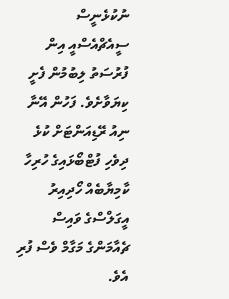ނުކުޅެނީސް ސީއެޗްއެސްއީ އިން ފުރުސަތު ލިބުމުން ފެށީ ކިޔަވާށެވެ. ފަހުން އޭނާ ނިއު ރޭޑިއަންޓަށް ކުޅެ ދިވެހި ފުޓްބޯޅައިގެ ހުރިހާ ކާމިޔާބެއް ހޯދިއިރު އީގަލްސްގެ ވައިސް ޗެއާމަންގެ މަގާމް ވެސް ފުރި އެވެ.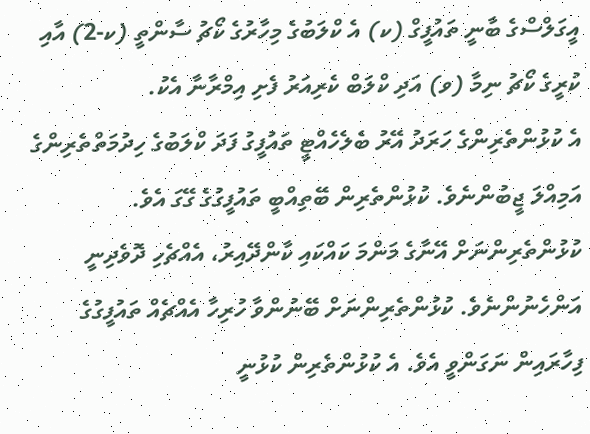އީގަލްސްގެ ބާނީ ތައުފީގް (ކ) އެ ކްލަބުގެ މިހާރުގެ ކޯޗު ސާންތީ (ކ-2) އާއި ކުރީގެ ކޯޗު ނިމާ (ވ) އަދި ކްލަބް ކެރިއަރު ފެށި އިމްރާނާ އެކު.
އެ ކުޅުންތެރިންގެ ހަރަދު އޭރު ބެލެހެއްޓީ ތައުފީގު ފަދަ ކްލަބުގެ ހިދުމަތްތެރިންގެ އަމިއްލަ ޖީބުންނެވެ. ކުޅުންތެރިން ބޭތިއްބީ ތައުފީގުގެ ގޭގަ އެވެ. ކުޅުންތެރިންނަށް އޭނާގެ މަންމަ ކައްކައި ކާންދޭއިރު، އެއްޗެހި ދޮވެދިނީ އަންހެނުންނެވެ. ކުޅުންތެރިންނަށް ބޭނުންވާ ހުރިހާ އެއްޗެއް ތައުފީގުގެ ފިހާރައިން ނަގަންވީ އެވެ. އެ ކުޅުންތެރިން ކުޅުނީ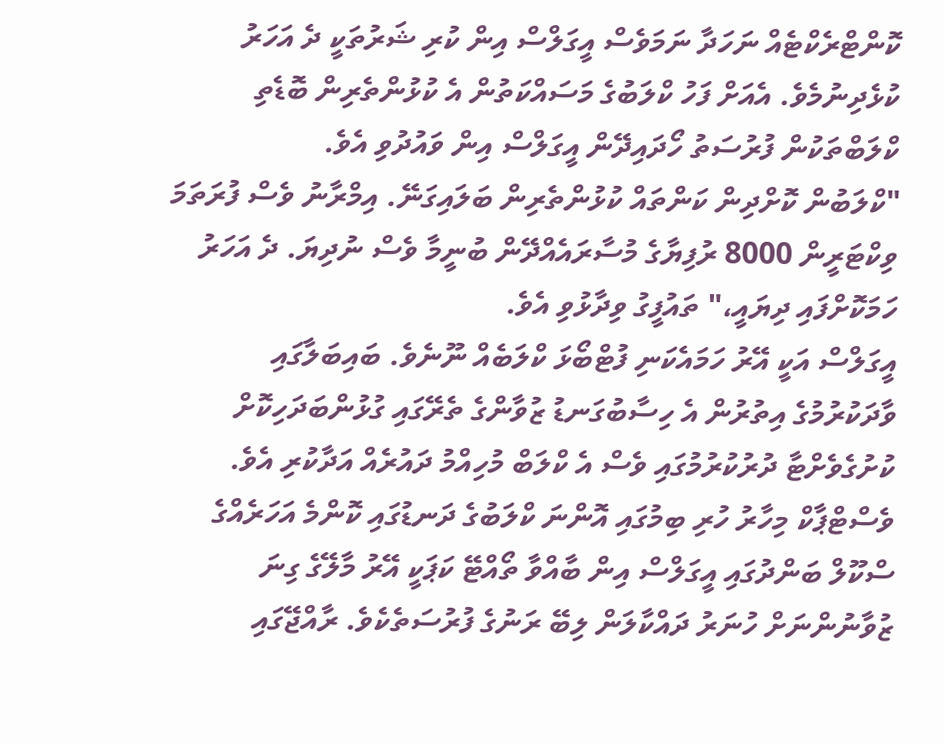ކޮންޓްރެކްޓެއް ނަހަދާ ނަމަވެސް އީގަލްސް އިން ކުރި ޝަރުތަކީ ދެ އަހަރު ކުޅެދިނުމެވެ. އެއަށް ފަހު ކްލަބުގެ މަސައްކަތުން އެ ކުޅުންތެރިން ބޮޑެތި ކްލަބްތަކުން ފުރުސަތު ހޯދައިދޭން އީގަލްސް އިން ވައުދުވި އެވެ.
"ކްލަބުން ކޮށްދިން ކަންތައް ކުޅުންތެރިން ބަލައިގަނޭ. އިމްރާނު ވެސް ފުރަތަމަ ވިކްޓަރީން 8000 ރުފިޔާގެ މުސާރައެއްދޭން ބުނީމާ ވެސް ނުދިޔަ. ދެ އަހަރު ހަމަކޮށްފައި ދިޔައީ،" ތައުފީގު ވިދާޅުވި އެވެ.
އީގަލްސް އަކީ އޭރު ހަމައެކަނި ފުޓްބޯޅަ ކްލަބެއް ނޫނެވެ. ބައިބަލާގައި ވާދަކުރުމުގެ އިތުރުން އެ ހިސާބުގަނޑު ޒުވާންގެ ތެރޭގައި ގުޅުންބަދަހިކޮށް ކުށުގެވެށްޓާ ދުރުކުރުމުގައި ވެސް އެ ކްލަބް މުހިއްމު ދައުރެއް އަދާކުރި އެވެ. ވެސްޓްޕާކް މިހާރު ހުރި ބިމުގައި އޮންނަ ކްލަބުގެ ދަނޑުގައި ކޮންމެ އަހަރެއްގެ ސްކޫލް ބަންދުގައި އީގަލްސް އިން ބާއްވާ ތޯއްޓޭ ކަޕަކީ އޭރު މާލޭގެ ގިނަ ޒުވާނުންނަށް ހުނަރު ދައްކާލަން ލިބޭ ރަނުގެ ފުރުސަތެކެވެ. ރާއްޖޭގައި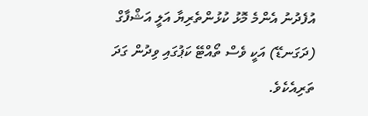އުފެދުނު އެންމެ މޮޅު ކުޅުންތެރިޔާ އަލީ އަޝްފާގް (ދަގަނޑޭ) އަކީ ވެސް ތޯއްޓޭ ކަޕުގައި ވިދުން ގަދަ ތަރިއެކެވެ.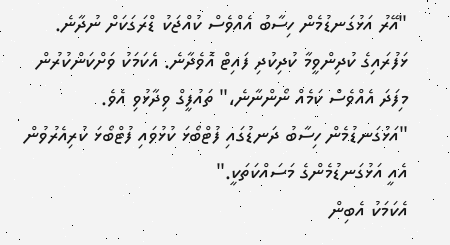"އޭރު އަޅުގަނޑުމެން ހިސާބު އެއްވެސް ކުއްޖަކު ޑްރަގަކަށް ނުދާނެ. ޅަފުރައިގެ ކުދިންވީމާ ކުދިކުދި ފައިޓް އޮވެދާނެ. އެކަމަކު ވަށްކަންކުރުން މިފަދަ އެއްވެސް ކަމެއް ނޯންނާނެ،" ތައުފީގް ވިދާޅުވި އެވެ. "އަޅުގަނޑުމެން ހިސާބު ދަނޑުގައި ފުޓްބޯޅަ ކުޅުވައި ފުޓްބޯޅަ ކުރިއެރުވުން އެއީ އަޅުގަނޑުމެންގެ މަސައްކަތަކީ."
އެކަމަކު އެބިން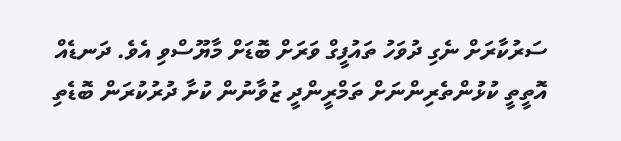ސަރުކާރަށް ނެގި ދުވަހު ތައުފީގް ވަރަށް ބޮޑަށް މާޔޫސްވި އެވެ. ދަނޑެއް އޮތީތީ ކުޅުންތެރިންނަށް ތަމްރީންދީ ޒުވާނުން ކުށާ ދުރުކުރަން ބޮޑެތި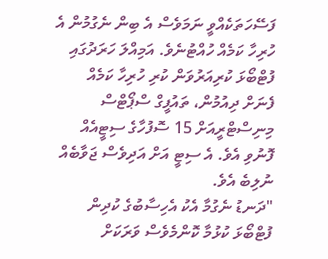ފަސޭހަތަކެއްވީ ނަމަވެސް އެ ބިން ނެގުމުން އެ ހުރިހާ ކަމެއް ހުއްޓުނެވެ. އަމިއްލަ ހަރަދުގައި ފުޓްބޯޅަ ކުރިއަރުވަން ކުރި ހުރިހާ ކަމެއް ފެނަށް ދިއުމުން، ތައުފީގް ސްޕޯޓްސް މިނިސްޓްރީއަށް 15 ސޮފުހާގެ ސިޓީއެއް ފޮނުވި އެވެ. އެ ސިޓީ އަށް އަދިވެސް ޖަވާބެއް ނުލިބެ އެވެ.
"ދަނޑު ނެގުމާ އެކު އެހިސާބުގެ ކުދިން ފުޓްބޯޅަ ކުޅުމާ ކޮންމެވެސް ވަރަކަށް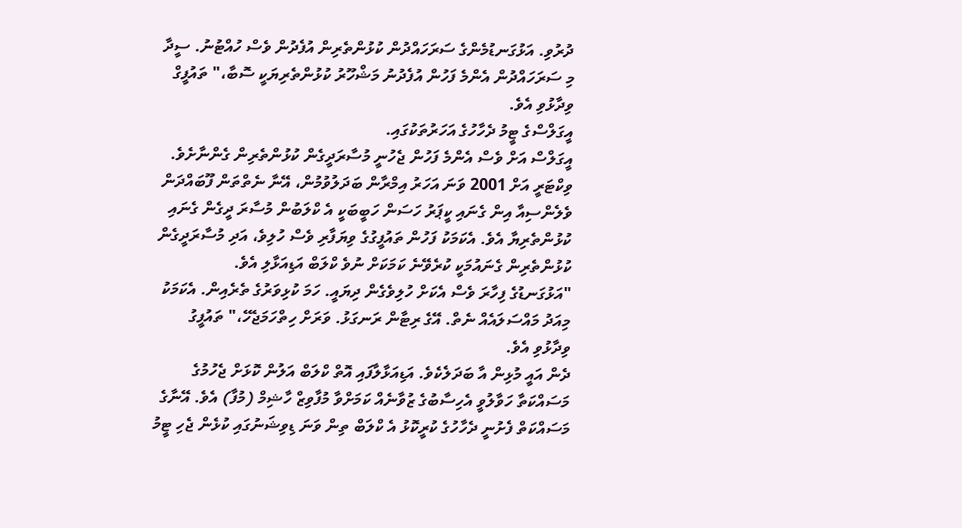ދުރުވި. އަޅުގަނޑުމެންގެ ސަރަހައްދުން ކުޅުންތެރިން އުފެދުން ވެސް ހުއްޓުނު. ސީދާ މި ސަރަހައްދުން އެންމެ ފަހުން އުފެދުނު މަޝްހޫރު ކުޅުންތެރިޔަކީ ސޮބާ،" ތައުފީގް ވިދާޅުވި އެވެ.
އީގަލްސްގެ ޓީމު ދެހާހުގެ އަހަރުތަކުގައި.
އީގަލްސް އަށް ވެސް އެންމެ ފަހުން ޖެހުނީ މުސާރަދީގެން ކުޅުންތެރިން ގެންނާށެވެ. ވިކްޓަރީ އަށް 2001 ވަނަ އަހަރު އިމްރާން ބަދަލުވުމުން، އޭނާ ނެތްތަން ފޫބައްދަން ވެލެންސިއާ އިން ގެނައި ކީޕަރު ހަސަން ހަބީބަކީ އެ ކްލަބުން މުސާރަ ދީގެން ގެނައި ކުޅުންތެރިޔާ އެވެ. އެކަމަކު ފަހުން ތައުފީގުގެ ވިޔަފާރި ވެސް ހުލިވެ، އަދި މުސާރަދީގެން ކުޅުންތެރިން ގެނައުމަކީ ކުރެވޭނެ ކަމަކަށް ނުވެ ކްލަބް އަޑިއަޅާލި އެވެ.
"އަޅުގަނޑުގެ ފިހާރަ ވެސް އެކަށް ހުލިވެގެން ދިޔައީ. ހަމަ ކުޅިވަރުގެ ތެރެއިން. އެކަމަކު މިއަދު މައްސަލައެއް ނެތް. އޭގެ ރިޓާން ރަނގަޅު. ވަރަށް ހިތްހަމަޖެހޭ،" ތައުފީގު ވިދާޅުވި އެވެ.
ދެން އައީ މުޅިން އާ ބަދަލެކެވެ. އަޑިއަޅާލާފައި އޮތް ކްލަބް އަލުން ކޮޅަށް ޖެހުމުގެ މަސައްކަތާ ހަވާލުވީ އެހިސާބުގެ ޒުވާނެއް ކަމަށްވާ މުފާވިޒް ހާޝިމް (މުފާ) އެވެ. އޭނާގެ މަސައްކަތް ފެށުނީ ދެހާހުގެ ކުރީކޮޅު އެ ކްލަބް ތިން ވަނަ ޑިވިޝަނުގައި ކުޅެން ޖެހި ޓީމު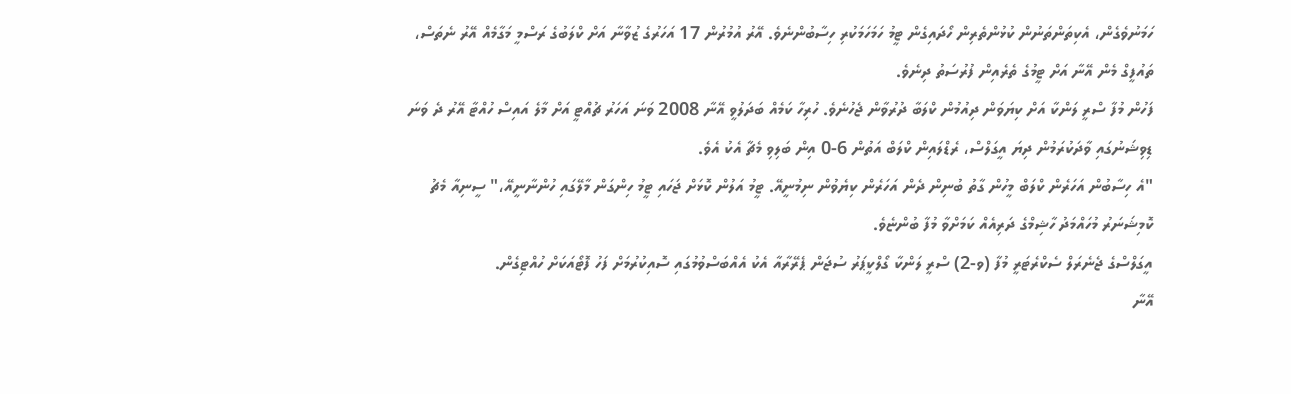ހަމަނުވެގެން، އެކިތަންތަނުން ކުޅުންތެރިން ހޯދައިގެން ޓީމު ހަމަހަމަކުރި ހިސާބުންނެވެ. އޭރު އުމުރުން 17 އަހަރުގެ ޒުވާނާ އަށް ކްލަބުގެ ރަސްމީ މަގާމެއް އޭރު ނެތަސް، ތައުފީގް މެން އޭނާ އަށް ޓީމުގެ ތެރެއިން ފުރުސަތު ދިނެވެ.
ފަހުން މުފާ ސްރީ ލަންކާ އަށް ކިޔަވަން ދިއުމުން ކްލަބާ ދުރުވާން ޖެހުނެވެ. ހުރިހާ ކަމެއް ބަދަލުވީ އޭނާ 2008 ވަނަ އަހަރު ޗުއްޓީ އަށް މާލެ އައިސް ހުއްޓާ އޭރު ދެ ވަނަ ޑިވިޝަނުގައި ވާދަކުރަމުން ދިޔަ އީގަލްސް، ރެޑްލައިން ކްލަބް އަތުން 6-0 އިން ބަލިވި މެޗާ އެކު އެވެ.
"އެ ހިސާބުން އަހަރެން ކްލަބް މީހުން ގާތު ބުނިން ދެން އަހަރެން ކިޔެވުން ނިމުނީއޭ. ޓީމު އަލުން ކޮޅަށް ޖަހައި ޓީމު ހިންގަން މާލޭގައި ހުންނާނީއޭ،" ސީނިއާ މެޗު ކޮމިޝަނަރު މުހައްމަދު ހާޝިމްގެ ދަރިއެއް ކަމަށްވާ މުފާ ބުންޏެވެ.
އީގަލްސްގެ ޖެނެރަލް ސެކްރެޓަރީ މުފާ (ވ-2) ސްރީ ލަންކާ ގޯލްކީޕަރު ސުޖަން ޕެރޭރާއާ އެކު އެއްބަސްވުމުގައި ސޮއިކުރުމަށް ފަހު ފޮޓޯއަކަށް ހުއްޓިގެން.
އޭނާ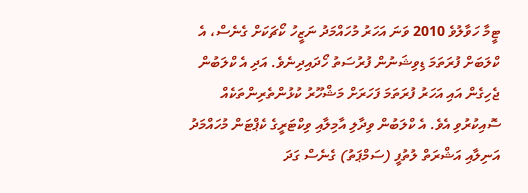ޓީމާ ހަވާލުވެ 2010 ވަނަ އަހަރު މުހައްމަދު ނަޒީހު ކޯޗަކަށް ގެނެސް، އެ ކްލަބަށް ފުރަތަމަ ޑިވިޝަނުން ފުރުސަތު ހޯދައިދިނެވެ. އަދި އެ ކްލަބުން ޖެހިގެން އައި އަހަރު ފުރަތަމަ ފަހަރަށް މަޝްހޫރު ކުޅުންތެރިންތަކެއް ސޮއިކުރުވި އެވެ. އެ ކްލަބުން ވިދާލި އާމިލާއި ވިކްޓަރީގެ ކެޕްޓަން މުހައްމަދު އަނިލާއި އަޝްރަތް ލުތުފީ (ސަމްޕަތު) ގެނެސް ގަދަ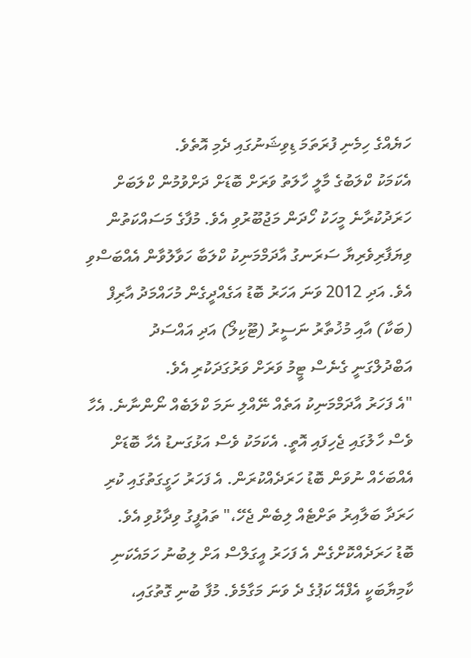ހަޔެއްގެ ހިމެނި ފުރަތަމަ ޑިވިޝަނުގައި ދެމި އޮތެވެ.
އެކަމަކު ކްލަބުގެ މާލީ ހާލަތު ވަރަށް ބޮޑަށް ދަށްވުމުން ކްލަބަށް ހަރަދުކުރާނެ މީހަކު ހޯދަން މަޖުބޫރުވި އެވެ. މުފާގެ މަސައްކަތުން ވިޔަފާރިވެރިޔާ ސަރަނގު އާދަމްމަނިކު ކްލަބާ ހަވާލުވާން އެއްބަސްވި އެވެ. އަދި 2012 ވަނަ އަހަރު ބޮޑު އަގެއްދީގެން މުހައްމަދު އާރިފް (ބަކާ) އާއި މުޚުތާރު ނަސީރު (ޓޫކިލޯ) އަދި އައްސަދު އަބްދުލްގަނީ ގެނެސް ޓީމު ވަރަށް ވަރުގަދަކުރި އެވެ.
"އެ ފަހަރު އާދަމްމަނިކު އަތެއް ނޭއްލި ނަމަ ކްލަބެއް ނޯންނާނެ. އެހާ ވެސް ހާލުގައި ޖެހިފައި އޮތީ. އެކަމަކު ވެސް އަޅުގަނޑު އެހާ ބޮޑަށް އެއްބަހެއް ނުވަން ބޮޑު ހަރަދެއްކުރަން. އެ ފަހަރު ހަގީގަތުގައި ކުރި ހަރަދާ ބަލާއިރު ތަށްޓެއް ލިބެން ޖެހޭ،" ތައުފީގު ވިދާޅުވި އެވެ.
ބޮޑު ހަރަދެއްކޮށްގެން އެ ފަހަރު އީގަލްސް އަށް ލިބުނު ހަމައެކަނި ކާމިޔާބަކީ އެފްއޭ ކަޕުގެ ދެ ވަނަ މަގާމެވެ. މުފާ ބުނި ގޮތުގައި،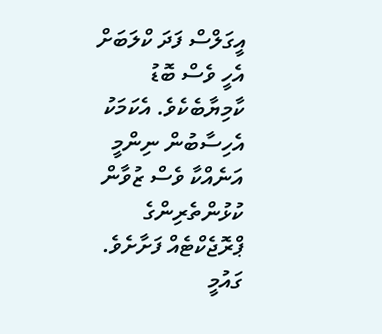އީގަލްސް ފަދަ ކްލަބަށް އެހީ ވެސް ބޮޑު ކާމިޔާބެކެވެ. އެކަމަކު އެހިސާބުން ނިންމީ އަނެއްކާ ވެސް ޒުވާން ކުޅުންތެރިންގެ ޕްރޮޖެކްޓެއް ފަށާށެވެ. ގައުމީ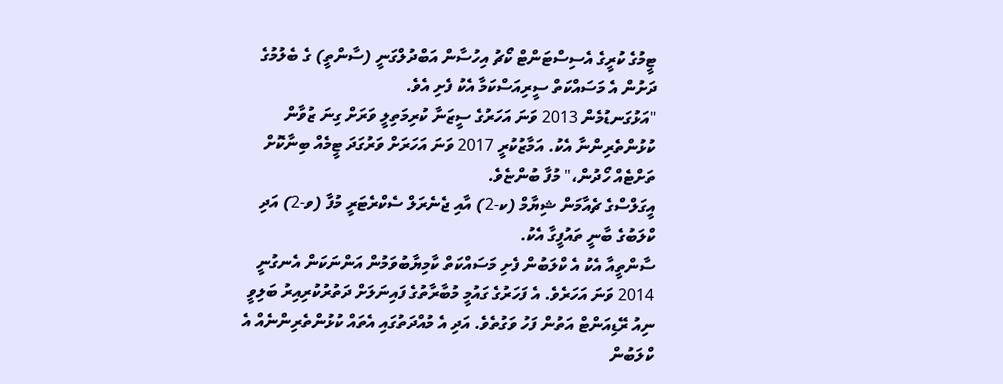ޓީމުގެ ކުރީގެ އެސިސްޓަންޓް ކޯޗު އިހުސާން އަބްދުލްގަނީ (ސާންތީ) ގެ ބެލުމުގެ ދަށުން އެ މަސައްކަތް ސީރިއަސްކަމާ އެކު ފެށި އެވެ.
"އަޅުގަނޑުމެން 2013 ވަނަ އަހަރުގެ ސީޒަނާ ކުރިމަތިލީ ވަރަށް ގިނަ ޒުވާން ކުޅުންތެރިންނާ އެކު. އަމާޒުކުރީ 2017 ވަނަ އަހަރަށް ވަރުގަދަ ޓީމެއް ބިނާކޮށް ތަށްޓެއް ހޯދުން،" މުފާ ބުންޏެވެ.
އީގަލްސްގެ ޗެއާމަން ޝިޔާމް (ކ-2) އާއި ޖެނެރަލް ސެކްރެޓަރީ މުފާ (ވ-2) އަދި ކްލަބުގެ ބާނީ ތައުފީގާ އެކު.
ސާންތީއާ އެކު އެ ކްލަބުން ފެށި މަސައްކަތް ކާމިޔާބުވަމުން އަންނަކަން އެނގުނީ 2014 ވަނަ އަހަރެވެ. އެ ފަހަރުގެ ގައުމީ މުބާރާތުގެ ފައިނަލަށް ދަތުރުކުރިއިރު ބަލިވީ ނިއު ރޭޑިއަންޓް އަތުން ފަހު ވަގުތެވެ. އަދި އެ މުއްދަތުގައި އެތައް ކުޅުންތެރިންނެއް އެ ކްލަބުން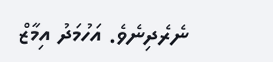ނެރެދިނެވެ. އަހުމަދު އިމާޒް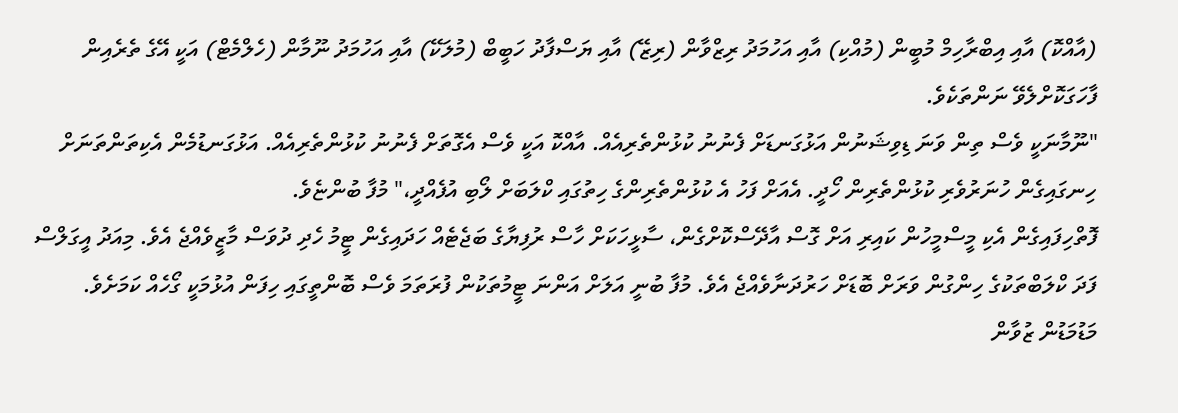(އާއްކޮ) އާއި އިބްރާހިމް މުބީން (މުއްކި) އާއި އަހުމަދު ރިޒްވާން (ރިޒޭ) އާއި ޔަސްފާދު ހަބީބް (މުލަކޭ) އާއި އަހުމަދު ނޫމާން (ހެލްމެޓް) އަކީ އޭގެ ތެރެއިން ފާހަގަކޮށްލެވޭ ނަންތަކެވެ.
"ނޫމާނަކީ ވެސް ތިން ވަނަ ޑިވިޝަނުން އަޅުގަނޑަށް ފެނުނު ކުޅުންތެރިއެއް. އާއްކޮ އަކީ ވެސް އެގޮތަށް ފެނުނު ކުޅުންތެރިއެއް. އަޅުގަނޑުމެން އެކިތަންތަނަށް ހިނގައިގެން ހުނަރުވެރި ކުޅުންތެރިން ހޯދީ. އެއަށް ފަހު އެ ކުޅުންތެރިންގެ ހިތުގައި ކްލަބަށް ލޯބި އުފެއްދީ،" މުފާ ބުންޏެވެ.
ފޮތްހިފައިގެން އެކި މީސްމީހުން ކައިރި އަށް ގޮސް އާދޭސްކޮށްގެން، ސާޅީހަކަށް ހާސް ރުފިޔާގެ ބަޖެޓެއް ހަދައިގެން ޓީމު ހެދި ދުވަސް މާޒީވެއްޖެ އެވެ. މިއަދު އީގަލްސް ފަދަ ކްލަބްތަކުގެ ހިންގުން ވަރަށް ބޮޑަށް ހަރުދަނާވެއްޖެ އެވެ. މުފާ ބުނީ އަލަށް އަންނަ ޓީމުތަކުން ފުރަތަމަ ވެސް ބޮންތީގައި ހިފަން އުޅުމަކީ ގޯހެއް ކަމަށެވެ. މަޑުމަޑުން ޒުވާން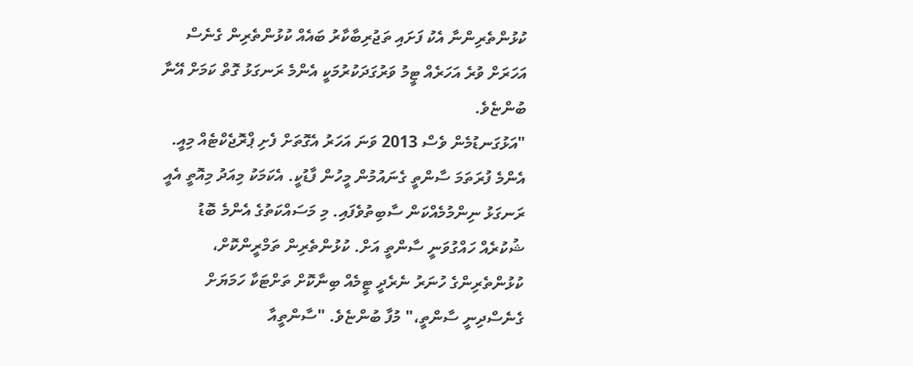ކުޅުންތެރިންނާ އެކު ފަށައި ތަޖުރިބާކާރު ބައެއް ކުޅުންތެރިން ގެނެސް އަހަރަށް ވުރެ އަހަރެއް ޓީމު ވަރުގަދަކުރުމަކީ އެންމެ ރަނގަޅު ގޮތް ކަމަށް އޭނާ ބުންޏެވެ.
"އަޅުގަނޑުމެން ވެސް 2013 ވަނަ އަހަރު އެގޮތަށް ފެށި ޕްރޮޖެކްޓެއް މިއީ. އެންމެ ފުރަތަމަ ސާންތީ ގެނައުމުން މީހުން ފާޑުކީ. އެކަމަކު މިއަދު މިއޮތީ އެއީ ރަނގަޅު ނިންމުމެއްކަން ސާބިތުވެފައި. މި މަސައްކަތުގެ އެންމެ ބޮޑު ޝުކުރެއް ހައްގުވަނީ ސާންތީ އަށް. ކުޅުންތެރިން ތަމްރީންކޮށް، ކުޅުންތެރިންގެ ހުނަރު ނެރެދީ ޓީމެއް ބިނާކޮށް ތަށްޓަކާ ހަމަޔަށް ގެނެސްދިނީ ސާންތީ،" މުފާ ބުންޏެވެ. "ސާންތީއާ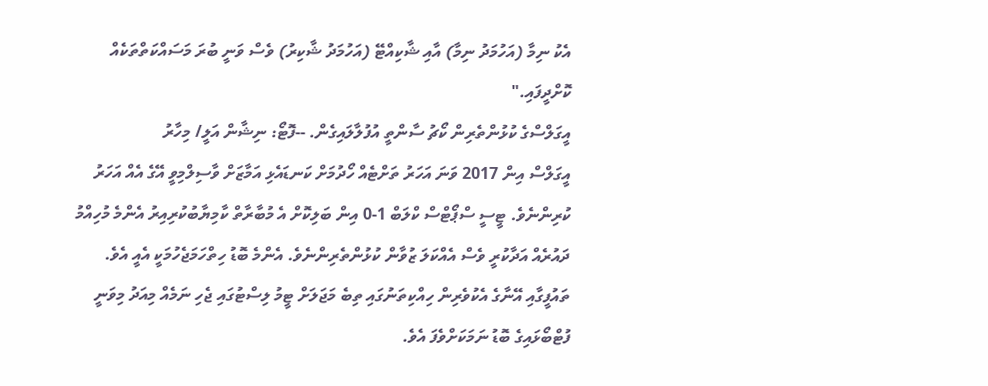އެކު ނިމާ (އަހުމަދު ނިމާ) އާއި ޝާކިއްޓޭ (އަހުމަދު ޝާކިރު) ވެސް ވަނީ ބުރަ މަސައްކަތްތަކެއް ކޮށްދީފައި."
އީގަލްސްގެ ކުޅުންތެރިން ކޯޗު ސާންތީ އުފުލާލައިގެން. --ފޮޓޯ: ނިޝާން އަލީ/ މިހާރު
އީގަލްސް އިން 2017 ވަނަ އަހަރު ތަށްޓެއް ހޯދުމަށް ކަނޑައެޅި އަމާޒަށް ވާސިލްމިވީ އޭގެ އެއް އަހަރު ކުރިންނެވެ. ޓީސީ ސްޕޯޓްސް ކްލަބް 1-0 އިން ބަލިކޮށް އެ މުބާރާތް ކާމިޔާބުކުރިއިރު އެންމެ މުހިއްމު ދައުރެއް އަދާކުރީ ވެސް އެއްކަލަ ޒުވާން ކުޅުންތެރިންނެވެ. އެންމެ ބޮޑު ހިތްހަމަޖެހުމަކީ އެއީ އެވެ. ތައުފީގާއި އޭނާގެ އެކުވެރިން ހިއްކިތަނުގައި ތިބެ މަޖަލަށް ޓީމު ލިސްޓުގައި ޖެހި ނަމެއް މިއަދު މިވަނީ ފުޓްބޯޅައިގެ ބޮޑު ނަމަކަށްވެފަ އެވެ.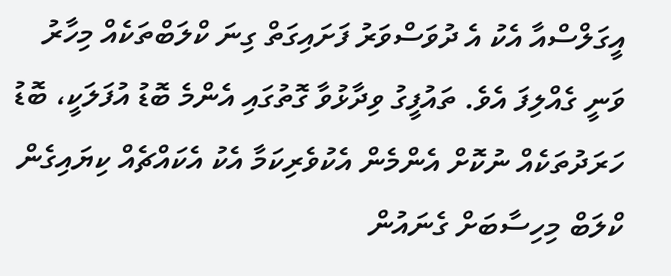އީގަލްސްއާ އެކު އެ ދުވަސްވަރު ފަށައިގަތް ގިނަ ކްލަބްތަކެއް މިހާރު ވަނީ ގެއްލިފަ އެވެ. ތައުފީގު ވިދާޅުވާ ގޮތުގައި އެންމެ ބޮޑު އުފަލަކީ، ބޮޑު ހަރަދުތަކެއް ނުކޮށް އެންމެން އެކުވެރިކަމާ އެކު އެކައްޗެއް ކިޔައިގެން ކްލަބް މިހިސާބަށް ގެނައުން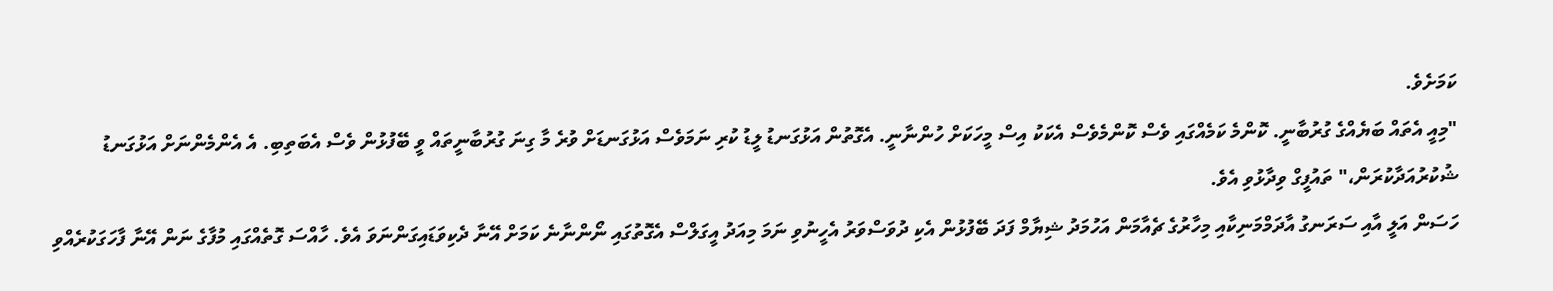ކަމަށެވެ.
"މިއީ އެތައް ބަޔެއްގެ ގުރުބާނީ. ކޮންމެ ކަމެއްގައި ވެސް ކޮންމެވެސް އެކަކު އިސް މީހަކަށް ހުންނާނީ. އެގޮތުން އަޅުގަނޑު ލީޑު ކުރި ނަމަވެސް އަޅުގަނޑަށް ވުރެ މާ ގިނަ ގުރުބާނީތައް ވީ ބޭފުޅުން ވެސް އެބަތިބި. އެ އެންމެންނަށް އަޅުގަނޑު ޝުކުރުއަދާކުރަން،" ތައުފީގް ވިދާޅުވި އެވެ.
ހަސަން އަލީ އާއި ސަރަނގު އާދަމްމަނިކާއި މިހާރުގެ ޗެއާމަން އަހުމަދު ޝިޔާމް ފަދަ ބޭފުޅުން އެކި ދުވަސްވަރު އެހީނުވި ނަމަ މިއަދު އީގަލްސް އެގޮތުގައި ނޯންނާނެ ކަމަށް އޭނާ ދެކިވަޑައިގަންނަވަ އެވެ. ހާއްސަ ގޮތެއްގައި މުފާގެ ނަން އޭނާ ފާހަގަކުރެއްވި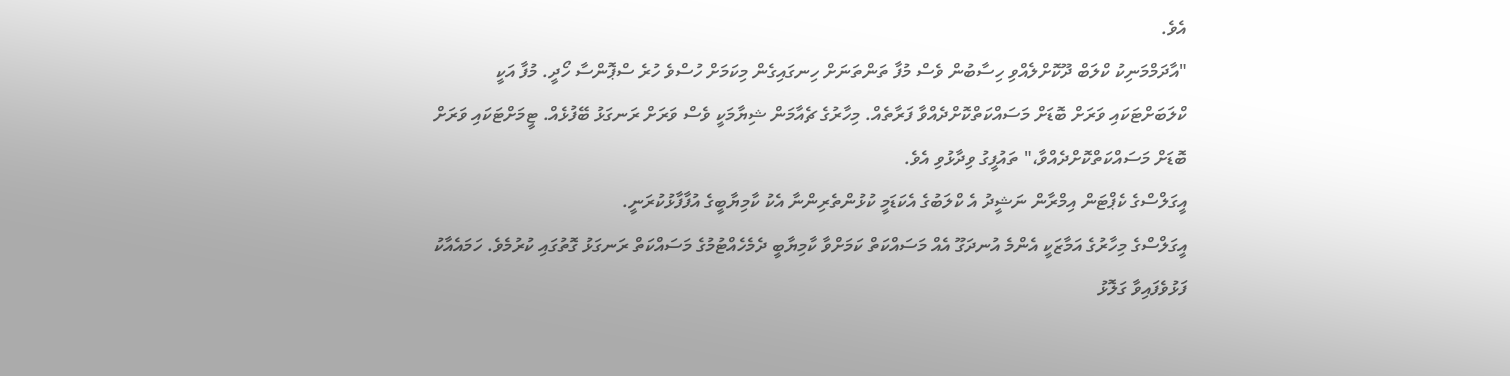އެވެ.
"އާދަމްމަނިކު ކްލަބް ދޫކޮށްލެއްވި ހިސާބުން ވެސް މުފާ ތަންތަނަށް ހިނގައިގެން މިކަމަށް ހުސްވެ ހުރެ ސްޕޮންސާ ހޯދީ. މުފާ އަކީ ކްލަބަށްޓަކައި ވަރަށް ބޮޑަށް މަސައްކަތްކޮށްދެއްވާ ފަރާތެއް. މިހާރުގެ ޗެއާމަން ޝިޔާމަކީ ވެސް ވަރަށް ރަނގަޅު ބޭފުޅެއް. ޓީމަށްޓަކައި ވަރަށް ބޮޑަށް މަސައްކަތްކޮށްދެއްވާ،" ތައުފީގު ވިދާޅުވި އެވެ.
އީގަލްސްގެ ކެޕްޓަން އިމްރާން ނަޝީދު އެ ކްލަބުގެ އެކަޑަމީ ކުޅުންތެރިންނާ އެކު ކާމިޔާބީގެ އުފާފާޅުކުރަނީ.
އީގަލްސްގެ މިހާރުގެ އަމާޒަކީ އެންމެ އުނދަގޫ އެއް މަސައްކަތް ކަމަށްވާ ކާމިޔާބީ ދެމެހެއްޓުމުގެ މަސައްކަތް ރަނގަޅު ގޮތުގައި ކުރުމެވެ. ހަމައެއާކު ފަޅުވެފައިވާ ގަލޮޅު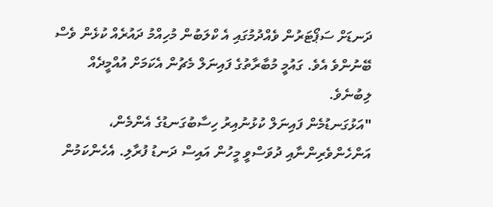ދަނޑަށް ސަޕޯޓަރުން ވެއްދުމުގައި އެ ކްލަބުން މުހިއްމު ދައުރެއް ކުޅެން ވެސް ބޭނުންވެ އެވެ. ގައުމީ މުބާރާތުގެ ފައިނަލް މެޗުން އެކަމަށް އުއްމީދެއް ލިބުނެވެ.
"އަޅުގަނޑުމެން ފައިނަލް ކުޅުނުއިރު ހިސާބުގަނޑުގެ އެންމެން، އަންހެންވެރިންނާއި ދުވަސްވީ މީހުން އައިސް ދަނޑު ފުރާލި. އެހެންކަމުން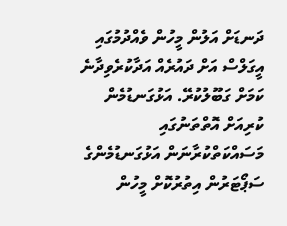ދަނޑަށް އަލުން މީހުން ވެއްދުމުގައި އީގަލްސް އަށް ދައުރެއް އަދާކުރެވިދާނެ ކަމަށް ގަބޫލުކުރޭ. އަޅުގަނޑުމެން ކުރިއަށް އޮތްތަނުގައި މަސައްކަތްކުރާނަން އަޅުގަނޑުމެންގެ ސަޕޯޓަރުން އިތުރުކޮށް މީހުން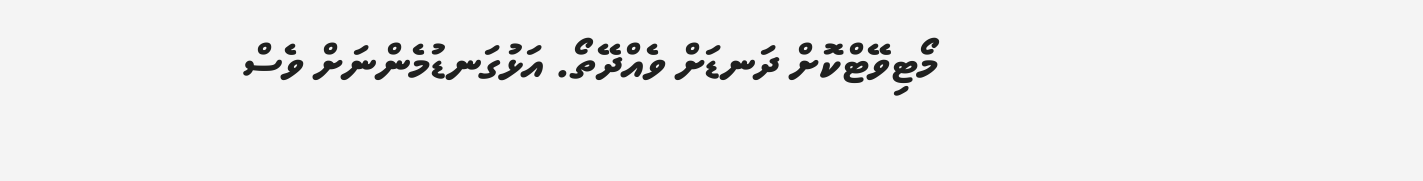މޯޓިވޭޓްކޮށް ދަނޑަށް ވެއްދޭތޯ. އަޅުގަނޑުމެންނަށް ވެސް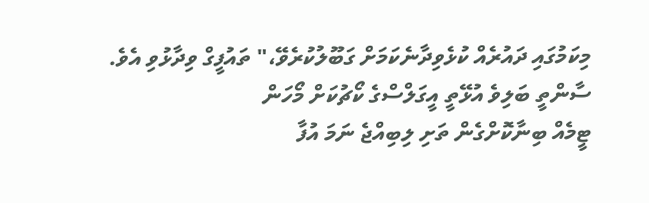މިކަމުގައި ދައުރެއް ކުޅެވިދާނެކަމަށް ގަބޫލުކުރެވޭ،" ތައުފީގް ވިދާޅުވި އެވެ.
ސާންތީ ބަލިވެ އުޅޭތީ އީގަލްސްގެ ކޯޗުކަށް މޯހަން
ޓީމެއް ބިނާކޮށްގެން ތަށި ލިބިއްޖެ ނަމަ އުފާ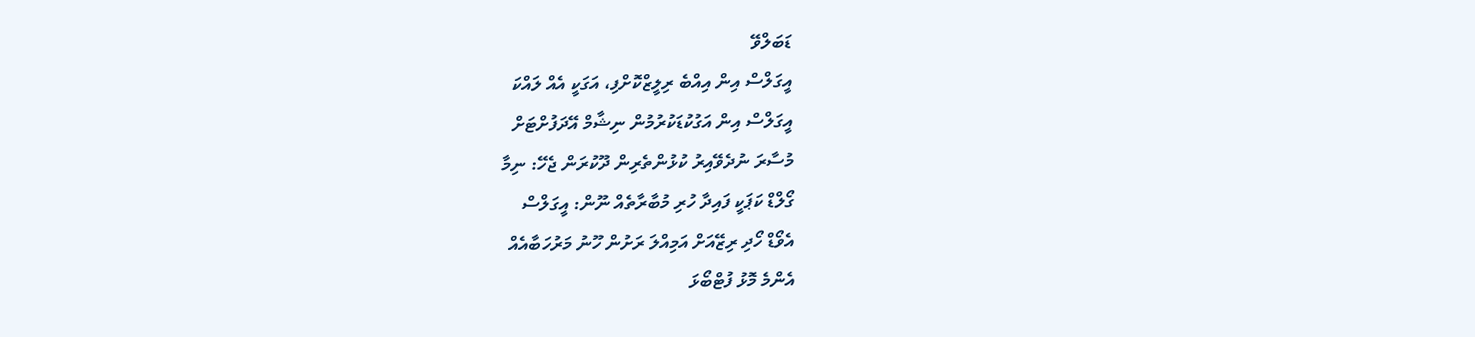ޑަބަލްވޭ
އީގަލްސް އިން އިއްބެ ރިލީޒްކޮށްފި، އަގަކީ އެއް ލައްކަ
އީގަލްސް އިން އަގުކުޑަކުރުމުން ނިޝާމް އޭދަފުށްޓަށް
މުސާރަ ނުދެވޭއިރު ކުޅުންތެރިން ދޫކުރަން ޖެހޭ: ނިމާ
ގޯލްޑް ކަޕަކީ ފައިދާ ހުރި މުބާރާތެއް ނޫން: އީގަލްސް
އެވޯޑް ހޯދި ރިޒޭއަށް އަމިއްލަ ރަށުން ހޫނު މަރުހަބާއެއް
އެންމެ މޮޅު ފުޓްބޯޅަ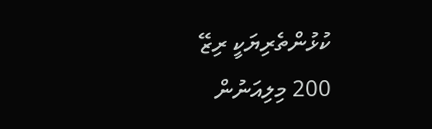ކުޅުންތެރިޔަކީ ރިޒޭ
200 މިލިއަނުން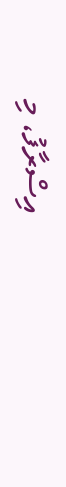އިސްރާފު، މި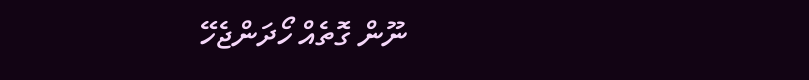ނޫން ގޮތެއް ހޯދަންޖެހޭ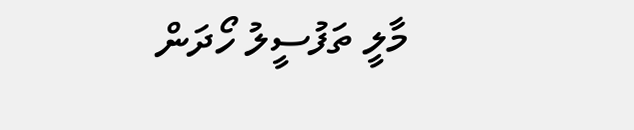މާލީ ތަފުސީލު ހޯދަން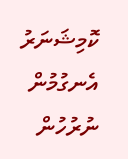ކޮމިޝަނަރު އެނގުމުން ނުރުހުން